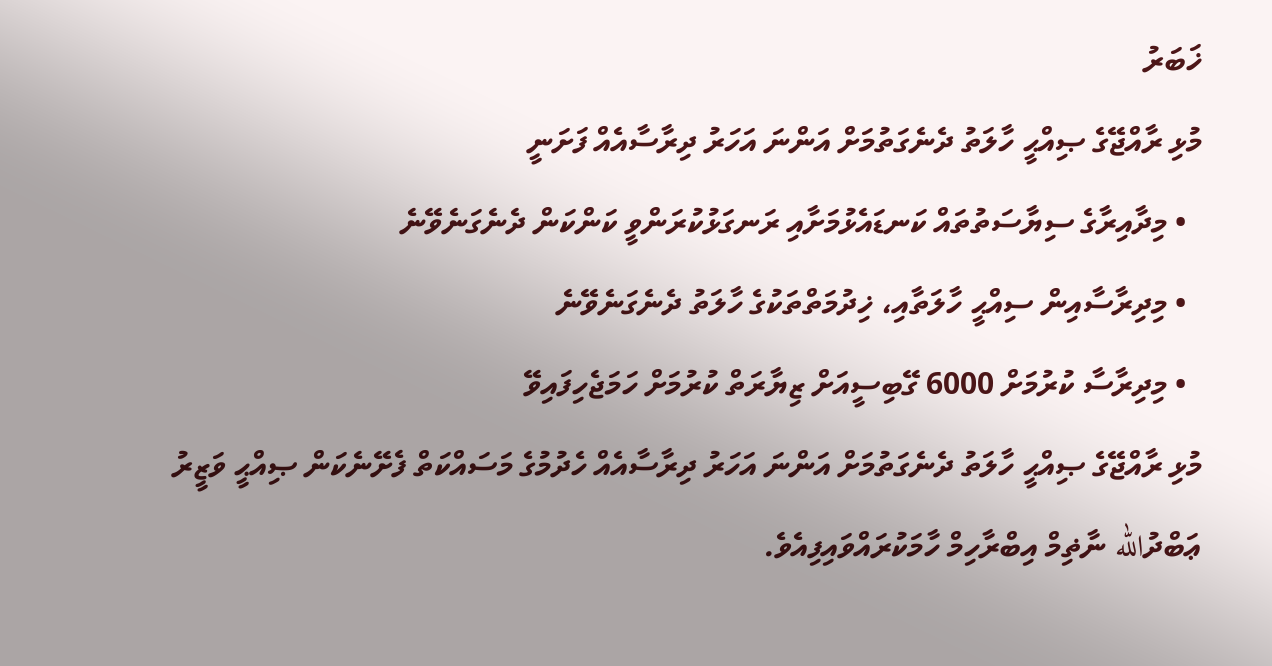ޚަބަރު
މުޅި ރާއްޖޭގެ ޞިއްޙީ ހާލަތު ދެނެގަތުމަށް އަންނަ އަހަރު ދިރާސާއެއް ފަށަނީ
  • މިދާއިރާގެ ސިޔާސަތުތައް ކަނޑައެޅުމަށާއި ރަނގަޅުކުރަންވީ ކަންކަން ދެނެގަނެވޭނެ
  • މިދިރާސާއިން ސިއްޙީ ހާލަތާއި، ޚިދުމަތްތަކުގެ ހާލަތު ދެނެގަނެވޭނެ
  • މިދިރާސާ ކުރުމަށް 6000 ގޭބިސީއަށް ޒިޔާރަތް ކުރުމަށް ހަމަޖެހިފައިވޭ
މުޅި ރާއްޖޭގެ ޞިއްޙީ ހާލަތު ދެނެގަތުމަށް އަންނަ އަހަރު ދިރާސާއެއް ހެދުމުގެ މަސައްކަތް ފެށޭނެކަން ޞިއްޙީ ވަޒީރު ޢަބްދުالله ނާޡިމް އިބްރާހިމް ހާމަކުރައްވައިފިއެވެ.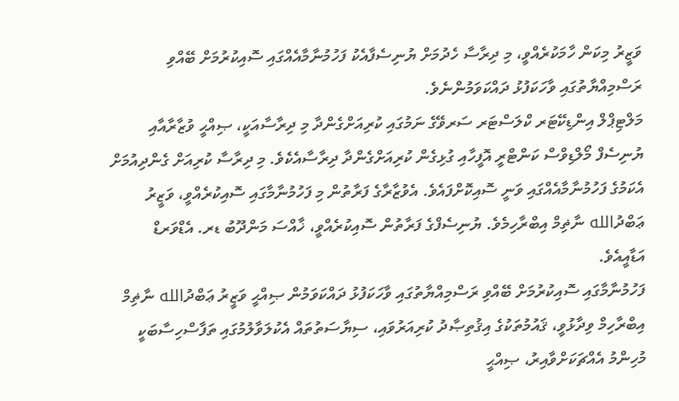ވަޒީރު މިކަން ހާމަކުރެއްވީ، މި ދިރާސާ ހެދުމަށް ޔުނިސެފާއެކު ފަހުމުނާމާއެއްގައި ސޮއިކުރުމަށް ބޭއްވި ރަސްމިއްޔާތުގައި ވާހަކަފުޅު ދައްކަވަމުންނެވެ.
މަލްޓިޕްލް އިންޑިކޭޓަރ ކްލަސްޓަރ ސަރވޭގެ ނަމުގައި ކުރިއަށްގެންދާ މި ދިރާސާއަކީ، ޞިއްޙީ ވުޒާރާއާއި ޔުނިސެފް މޯލްޑިވްސް ކަންޓްރީ އޮފީހާއި ގުޅިގެން ކުރިއަށްގެންދާ ދިރާސާއެކެވެ. މި ދިރާސާ ކުރިއަށް ގެންދިއުމަށް އެކަމުގެ ފަހުމުނާމާއެއްގައި ވަނީ ސޮއިކޮށްފައެވެ. އެވުޒާރާގެ ފަރާތުން މި ފަހުމުނާމާގައި ސޮއިކުރެއްވީ، ވަޒީރު ޢަބްދުالله ނާޡިމް އިބްރާހިމެވެ. ޔުނިސެފްގެ ފަރާތުން ސޮއިކުރެއްވީ، ޚާއްސަ މަންދޫބު ޑރ. އެޑްވަރޑް އަޑާއީއެވެ.
ފަހުމުނާމާގައި ސޮއިކުރުމަށް ބޭއްވި ރަސްމިއްޔާތުގައި ވާހަކަފުޅު ދައްކަވަމުން ޞިއްޙީ ވަޒީރު ޢަބްދުالله ނާޡިމް އިބްރާހިމް ވިދާޅުވީ، ޤައުމުތަކުގެ އިޤުތިޞާދު ކުރިއަރުވައި، ސިޔާސަތުތައް އެކުލަވާލުމުގައި ތަފާސްހިސާބަކީ މުހިންމު އެއްޗަކަށްވާއިރު، ޞިއްޙީ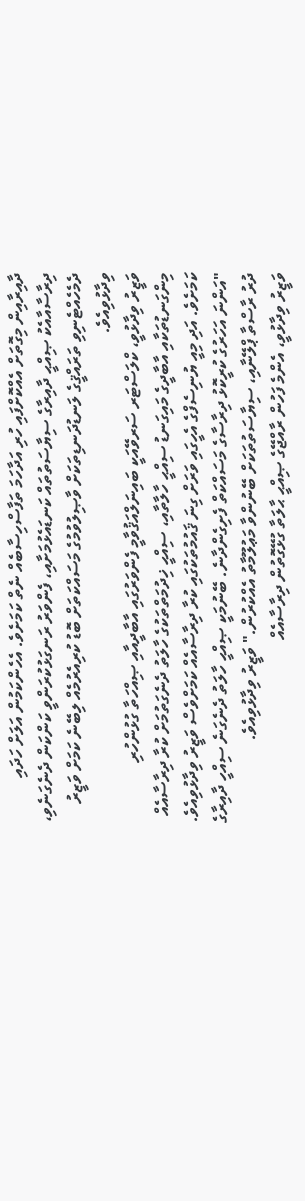ދާއިރާއިން މިގޮތަށް އެއްކޮށްފައި ހުރި އަދާހަމަ ތަފާސްހިސާބެއް ނެތް ކަމަށެވެ. އެހެންކަމުން އަލަށް ހަދައި ދިރާސާއާއެކު ޞިއްޙީ ދާއިރާގެ ސިޔާސަތުތައް ކަނޑައެޅުމަށާއި، ފެންވަރު ރަނގަޅުކުރަންވީ ކަންކަން ދެނެގަނެވި، ދެމެހެއްޓެނިވި ތަރައްޤީގެ ލަނޑުދަނޑިތަކަށް ވާޞިލުވުމުގެ މަސައްކަތަށް ބޮޑު ކުރިއެރުމެއް ލިބޭނެ ކަމަށް ވަޒީރު ވިދާޅުވިއެވެ.
ވަޒީރު ވިދާޅުވީ، ކްލަސްޓަރ ސަރވޭއަކީ ބައިނަލްއަޤުވާމީ ފެންވަރުގައި އާބާދީއާއި ޞިއްހަތާ ގުޅުންހުރި މިންގަނޑުތަކާއި އާބާދީގެ މައިގަނޑު ސިއްޙީ ހާލާތާއި، ސިއްޙީ ޚިދުމަތްތަކުގެ ހާލަތު ދެނެގަތުމަށް ކުރާ ދިރާސާއެއް ކަމަށެވެ. އަދި މިއީ ޔުނިސެފްގެ އެހީގައި ވަރަށް ގިނަ ޤައުމުތަކުގައި ކުރާ ދިރާސާއެއް ކަމަށްވެސް ވަޒީރު ވިދާޅުވިއެވެ.
"އަންނަ އަހަރުގެ ކުރީކޮޅު ދިރާސާގެ މަސައްކަތް ފެށިގެންދާނެ. ބޭނުމަކީ ޞިއްޙީ ހާލަތު ދެނެގަނެ ސިއްހީ ދާއިރާގެ ދުރު ރާސްތާ ޕްލޭނާއި، ސިޔާސަތުތަކަށް ބޭނުންވާ މަޢުލޫމާތު އެއްކުރުން." ވަޒީރު ވިދާޅުވިއެވެ.
ވަޒީރު ވިދާޅުވީ، އެންމެ ފަހުން ރާއްޖޭގެ ޞިއްޙީ ޙާލަތާ ގުޅޭގޮތުން ދިރާސާއެއް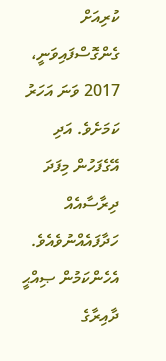ކުރިއަށް ގެންގޮސްފައިވަނީ، 2017 ވަނަ އަހަރު ކަމަށެވެ. އަދި އޭގެފަހުން މިފަދަ ދިރާސާއެއް ހަދާފައެއްނުވެއެވެ. އެހެންކަމުން ޞިއްޙީ ދާއިރާގެ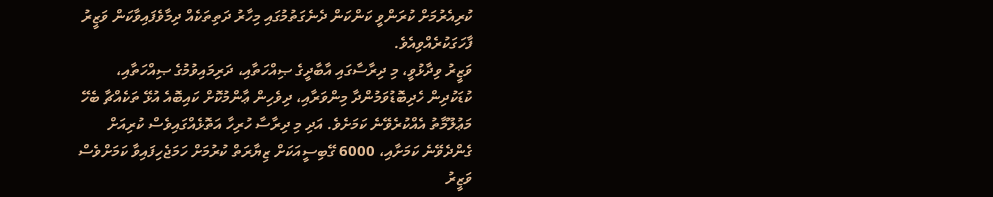ކުރިއެރުމަށް ކުރަންވީ ކަންކަން ދެނެގަތުމުގައި މިހާރު ދަތިތަކެއް ދިމާވެފައިވާކަން ވަޒީރު ފާހަގަކުރެއްވިއެވެ.
ވަޒީރު ވިދާޅުވީ، މި ދިރާސާގައި އާބާދީގެ ޞިއްހަތާއި، ދަރިމައިވުމުގެ ޞިއްހަތާއި، ކުޑަކުދިން ހެދިބޮޑުވަމުންދާ މިންވަރާއި، ދިވެހިން ޢާންމުކޮށް ކައިބޮއެ އުޅޭ ތަކެއްޗާ ބެހޭ މަޢުލޫމާތު އެއްކުރެވޭނެ ކަމަށެވެ. އަދި މި ދިރާސާ ހުރިހާ އަތޮޅެއްގައިވެސް ކުރިއަށް ގެންދެވޭނެ ކަމަށާއި، 6000 ގޭބިސީއަކަށް ޒިޔާރަތް ކުރުމަށް ހަމަޖެހިފައިވާ ކަމަށްވެސް ވަޒީރު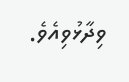ވިދާޅުވިއެވެ.